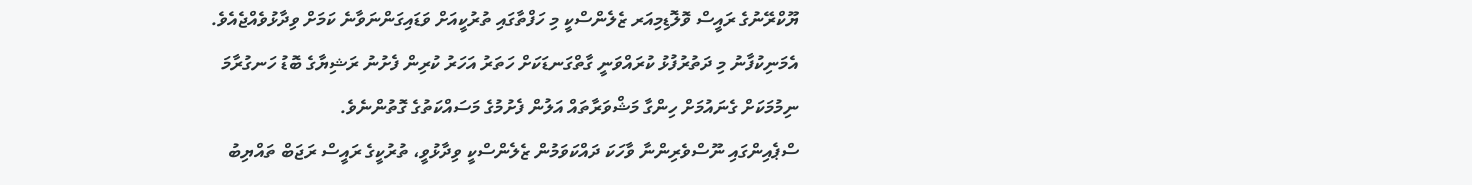ޔޫކްރޭނުގެ ރައީސް ވޮލޮޑިމިއަރ ޒެލެންސްކީ މި ހަފްތާގައި ތުރުކީއަށް ވަޑައިގަންނަވާނެ ކަމަށް ވިދާޅުވެއްޖެއެވެ. އެމަނިކުފާނު މި ދަތުރުފުޅު ކުރައްވަނީ ގާތްގަނޑަކަށް ހަތަރު އަހަރު ކުރިން ފެށުނު ރަޝިޔާގެ ބޮޑު ހަނގުރާމަ ނިމުމަކަށް ގެނައުމަށް ހިންގާ މަޝްވަރާތައް އަލުން ފެށުމުގެ މަސައްކަތުގެ ގޮތުންނެވެ.
ސްޕެއިންގައި ނޫސްވެރިންނާ ވާހަކަ ދައްކަވަމުން ޒެލެންސްކީ ވިދާޅުވީ، ތުރުކީގެ ރައީސް ރަޖަބް ތައްޔިބު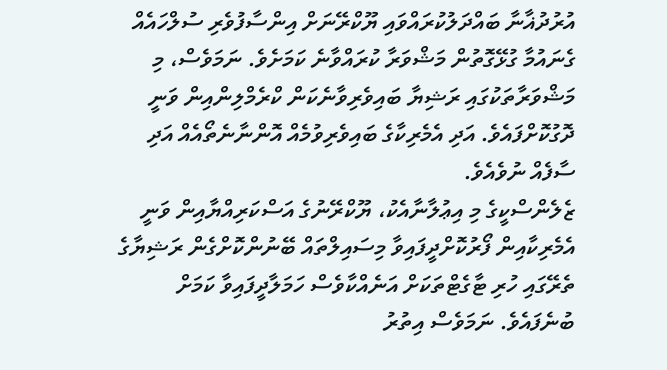އުރުދުޣާނާ ބައްދަލުކުރައްވައި ޔޫކްރޭނަށް އިންސާފުވެރި ސުލްހައެއް ގެނައުމާ ގުޅޭގޮތުން މަޝްވަރާ ކުރައްވާނެ ކަމަށެވެ. ނަމަވެސް، މި މަޝްވަރާތަކުގައި ރަޝިޔާ ބައިވެރިވާނެކަން ކްރެމްލިންއިން ވަނީ ދޮގުކޮށްފައެވެ. އަދި އެމެރިކާގެ ބައިވެރިވުމެއް އޮންނާނެތޯއެއް އަދި ސާފެއް ނުވެއެވެ.
ޒެލެންސްކީގެ މި އިޢުލާނާއެކު، ޔޫކްރޭނުގެ އަސްކަރިއްޔާއިން ވަނީ އެމެރިކާއިން ފޯރުކޮށްދީފައިވާ މިސައިލްތައް ބޭނުންކޮށްގެން ރަޝިޔާގެ ތެރޭގައި ހުރި ޓާގެޓްތަކަށް އަނެއްކާވެސް ހަމަލާދީފައިވާ ކަމަށް ބުނެފައެވެ. ނަމަވެސް އިތުރު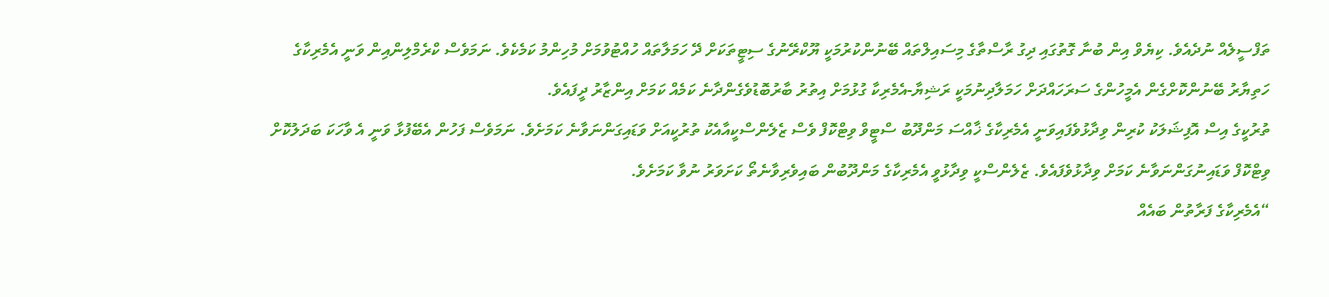ތަފްސީލެއް ނުދެއެވެ. ކިޔެވް އިން ބުނާ ގޮތުގައި ދިގު ރާސްތާގެ މިސައިލްތައް ބޭނުންކުރުމަކީ ޔޫކްރޭނުގެ ސިޓީތަކަށް ދޭ ހަމަލާތައް ހުއްޓުވުމަށް މުހިންމު ކަމެކެވެ. ނަމަވެސް ކްރެމްލިންއިން ވަނީ އެމެރިކާގެ ހަތިޔާރު ބޭނުންކޮށްގެން އެމީހުންގެ ސަރަހައްދަށް ހަމަލާދިނުމަކީ ރަޝިޔާ-އެމެރިކާ ގުޅުމަށް އިތުރު ބާރުބޮޑުވެގެންދާނެ ކަމެއް ކަމަށް އިންޒާރު ދީފައެވެ.
ތުރުކީގެ އިސް އޮފިޝަލަކު ކުރިން ވިދާޅުވެފައިވަނީ އެމެރިކާގެ ޚާއްސަ މަންދޫބު ސްޓީވް ވިޓްކޮފް ވެސް ޒެލެންސްކީއާއެކު ތުރުކީއަށް ވަޑައިގަންނަވާނެ ކަމަށެވެ. ނަމަވެސް ފަހުން އެބޭފުޅާ ވަނީ އެ ވާހަކަ ބަދަލުކޮށް ވިޓްކޮފް ވަޑައިނުގަންނަވާނެ ކަމަށް ވިދާޅުވެފައެވެ. ޒެލެންސްކީ ވިދާޅުވީ އެމެރިކާގެ މަންދޫބުން ބައިވެރިވާނެތޯ ކަށަވަރު ނުވާ ކަމަށެވެ.
“އެމެރިކާގެ ފަރާތުން ބައެއް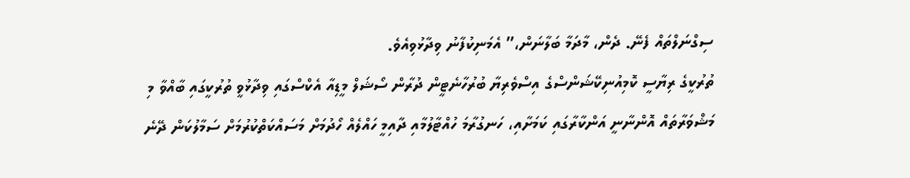ސިގްނަލްތައް ފެނޭ. ދެން، މާދަމާ ބަލާނަން،” އެމަނިކުފާނު ވިދާޅުވިއެވެ.
ތުރުކީގެ ރިޔާސީ ކޮމިއުނިކޭޝަންސްގެ އިސްވެރިޔާ ބުރުހާނެޓީން ދުރާން ސޯޝަލް މީޑިއާ އެކްސްގައި ވިދާޅުވީ ތުރުކީގައި ބާއްވާ މި މަޝްވަރާތައް އޮންނާނީ އަންކާރާގައި ކަމަށާއި، ހަނގުރާމަ ހުއްޓާލުމާއި ދާއިމީ ހައްލެއް ހޯދުމަށް މަސައްކަތްކުރުމަށް ސަމާލުކަން ދޭނެ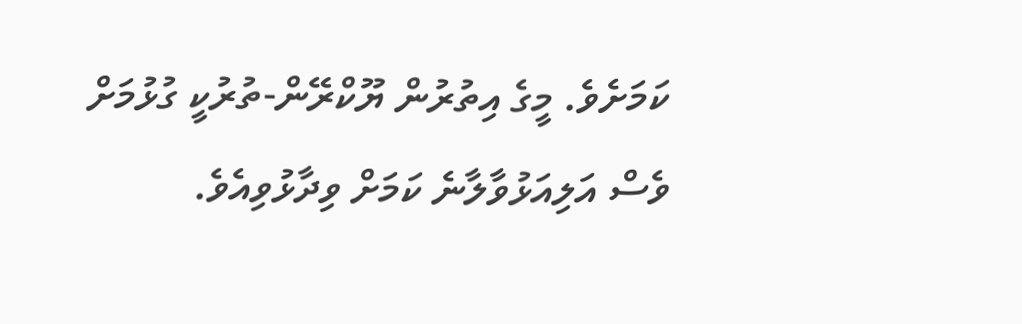ކަމަށެވެ. މީގެ އިތުރުން ޔޫކްރޭން-ތުރުކީ ގުޅުމަށް ވެސް އަލިއަޅުވާލާނެ ކަމަށް ވިދާޅުވިއެވެ.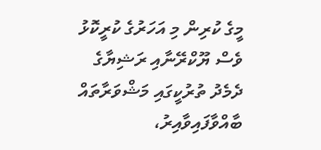މީގެ ކުރިން މި އަހަރުގެ ކުރީކޮޅު ވެސް ޔޫކްރޭނާއި ރަޝިޔާގެ ދެމެދު ތުރުކީގައި މަޝްވަރާތައް ބާއްވާފައިވާއިރު،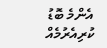އެންމެ ބޮޑު ކުރިއެރުމެއް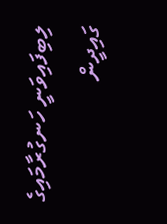ލިބިފައިވަނީ ހަނގުރާމައިގެ ގައިދީން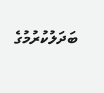ބަދަލުކުރުމުގެ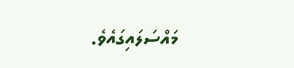މައްސަލައިގައެވެ.